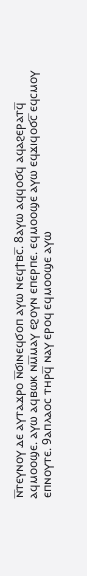ⲛ̅ⲧⲉⲩⲛⲟⲩ ⲇⲉ ⲁⲩⲧⲁϫⲣⲟ ⲛ̅ϭⲓⲛⲉϥϭⲟⲡ ⲁⲩⲱ ⲛⲉϥϯⲃⲥ̅. 8ⲁⲩⲱ ⲁϥϥⲟϭϥ ⲁϥⲁϩⲉⲣⲁⲧϥ̅ ⲁϥⲙⲟⲟϣⲉ. ⲁⲩⲱ ⲁϥⲃⲱⲕ ⲛⲙ̅ⲙⲁⲩ ⲉϩⲟⲩⲛ ⲉⲡⲉⲣⲡⲉ. ⲉϥⲙⲟⲟϣⲉ ⲁⲩⲱ ⲉϥϫⲓϥⲟϭⲥ̅ ⲉϥⲥⲙⲟⲩ ⲉⲡⲛⲟⲩⲧⲉ. 9ⲁⲡⲗⲁⲟⲥ ⲧⲏⲣϥ̅ ⲛⲁⲩ ⲉⲣⲟϥ ⲉϥⲙⲟⲟϣⲉ ⲁⲩⲱ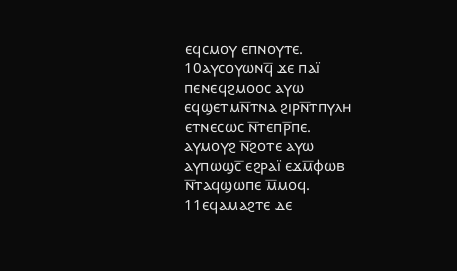ⲉϥⲥⲙⲟⲩ ⲉⲡⲛⲟⲩⲧⲉ. 10ⲁⲩⲥⲟⲩⲱⲛϥ̅ ϫⲉ ⲡⲁⲓ̈ ⲡⲉⲛⲉϥϩⲙⲟⲟⲥ ⲁⲩⲱ ⲉϥϣⲉⲧⲙⲛ̅ⲧⲛⲁ ϩⲓⲣⲛ̅ⲧⲡⲩⲗⲏ ⲉⲧⲛⲉⲥⲱⲥ ⲛ̅ⲧⲉⲡⲣ̅ⲡⲉ. ⲁⲩⲙⲟⲩϩ ⲛ̅ϩⲟⲧⲉ ⲁⲩⲱ ⲁⲩⲡⲱϣⲥ̅ ⲉϩⲣⲁⲓ̈ ⲉϫⲙ̅ⲫⲱⲃ ⲛ̅ⲧⲁϥϣⲱⲡⲉ ⲙ̅ⲙⲟϥ. 11ⲉϥⲁⲙⲁϩⲧⲉ ⲇⲉ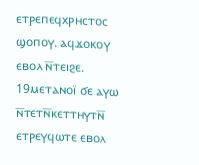ⲉⲧⲣⲉⲡⲉϥⲭⲣⲏⲥⲧⲟⲥ ϣⲟⲡⲟⲩ. ⲁϥϫⲟⲕⲟⲩ ⲉⲃⲟⲗ ⲛ̅ⲧⲉⲓϩⲉ. 19ⲙⲉⲧⲁⲛⲟⲓ̈ ϭⲉ ⲁⲩⲱ ⲛ̅ⲧⲉⲧⲛ̅ⲕⲉⲧⲧⲏⲩⲧⲛ̅ ⲉⲧⲣⲉⲩϥⲱⲧⲉ ⲉⲃⲟⲗ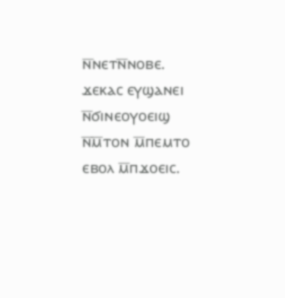ⲛ̅ⲛⲉⲧⲛ̅ⲛⲟⲃⲉ. ϫⲉⲕⲁⲥ ⲉⲩϣⲁⲛⲉⲓ ⲛ̅ϭⲓⲛⲉⲟⲩⲟⲉⲓϣ ⲛ̅ⲙ̅ⲧⲟⲛ ⲙ̅ⲡⲉⲙⲧⲟ ⲉⲃⲟⲗ ⲙ̅ⲡϫⲟⲉⲓⲥ.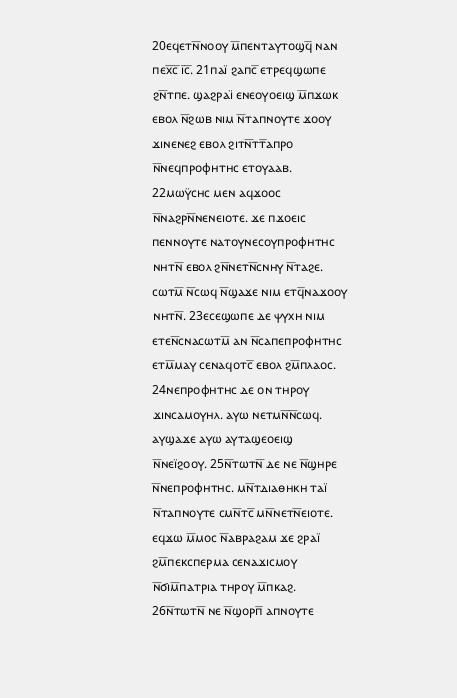20ⲉϥⲉⲧⲛ̅ⲛⲟⲟⲩ ⲙ̅ⲡⲉⲛⲧⲁⲩⲧⲟϣϥ̅ ⲛⲁⲛ ⲡⲉⲭ̅ⲥ̅ ⲓ̅ⲥ̅. 21ⲡⲁⲓ̈ ϩⲁⲡⲥ̅ ⲉⲧⲣⲉϥϣⲱⲡⲉ ϩⲛ̅ⲧⲡⲉ. ϣⲁϩⲣⲁⲓ̈ ⲉⲛⲉⲟⲩⲟⲉⲓϣ ⲙ̅ⲡϫⲱⲕ ⲉⲃⲟⲗ ⲛ̅ϩⲱⲃ ⲛⲓⲙ ⲛ̅ⲧⲁⲡⲛⲟⲩⲧⲉ ϫⲟⲟⲩ ϫⲓⲛⲉⲛⲉϩ ⲉⲃⲟⲗ ϩⲓⲧⲛ̅ⲧⲧ̅ⲁⲡⲣⲟ ⲛ̅ⲛⲉϥⲡⲣⲟⲫⲏⲧⲏⲥ ⲉⲧⲟⲩⲁⲁⲃ. 22ⲙⲱⲩ̈ⲥⲏⲥ ⲙⲉⲛ ⲁϥϫⲟⲟⲥ ⲛ̅ⲛⲁϩⲣⲛ̅ⲛⲉⲛⲉⲓⲟⲧⲉ. ϫⲉ ⲡϫⲟⲉⲓⲥ ⲡⲉⲛⲛⲟⲩⲧⲉ ⲛⲁⲧⲟⲩⲛⲉⲥⲟⲩⲡⲣⲟⲫⲏⲧⲏⲥ ⲛⲏⲧⲛ̅ ⲉⲃⲟⲗ ϩⲛ̅ⲛⲉⲧⲛ̅ⲥⲛⲏⲩ ⲛ̅ⲧⲁϩⲉ. ⲥⲱⲧⲙ̅ ⲛ̅ⲥⲱϥ ⲛ̅ϣⲁϫⲉ ⲛⲓⲙ ⲉⲧϥ̅ⲛⲁϫⲟⲟⲩ ⲛⲏⲧⲛ̅. 23ⲉⲥⲉϣⲱⲡⲉ ⲇⲉ ⲯⲩⲭⲏ ⲛⲓⲙ ⲉⲧⲉⲛ̅ⲥⲛⲁⲥⲱⲧⲙ̅ ⲁⲛ ⲛ̅ⲥⲁⲡⲉⲡⲣⲟⲫⲏⲧⲏⲥ ⲉⲧⲙ̅ⲙⲁⲩ ⲥⲉⲛⲁϥⲟⲧⲥ̅ ⲉⲃⲟⲗ ϩⲙ̅ⲡⲗⲁⲟⲥ. 24ⲛⲉⲡⲣⲟⲫⲏⲧⲏⲥ ⲇⲉ ⲟⲛ ⲧⲏⲣⲟⲩ ϫⲓⲛⲥⲁⲙⲟⲩⲏⲗ. ⲁⲩⲱ ⲛⲉⲧⲙⲛ̅ⲛ̅ⲥⲱϥ. ⲁⲩϣⲁϫⲉ ⲁⲩⲱ ⲁⲩⲧⲁϣⲉⲟⲉⲓϣ ⲛ̅ⲛⲉⲓ̈ϩⲟⲟⲩ. 25ⲛ̅ⲧⲱⲧⲛ̅ ⲇⲉ ⲛⲉ ⲛ̅ϣⲏⲣⲉ ⲛ̅ⲛⲉⲡⲣⲟⲫⲏⲧⲏⲥ. ⲙⲛ̅ⲧⲇⲓⲁⲑⲏⲕⲏ ⲧⲁⲓ̈ ⲛ̅ⲧⲁⲡⲛⲟⲩⲧⲉ ⲥⲙⲛ̅ⲧⲥ̅ ⲙⲛ̅ⲛⲉⲧⲛ̅ⲉⲓⲟⲧⲉ. ⲉϥϫⲱ ⲙ̅ⲙⲟⲥ ⲛ̅ⲁⲃⲣⲁϩⲁⲙ ϫⲉ ϩⲣⲁⲓ̈ ϩⲙ̅ⲡⲉⲕⲥⲡⲉⲣⲙⲁ ⲥⲉⲛⲁϫⲓⲥⲙⲟⲩ ⲛ̅ϭⲓⲙ̅ⲡⲁⲧⲣⲓⲁ ⲧⲏⲣⲟⲩ ⲙ̅ⲡⲕⲁϩ. 26ⲛ̅ⲧⲱⲧⲛ̅ ⲛⲉ ⲛ̅ϣⲟⲣⲡ̅ ⲁⲡⲛⲟⲩⲧⲉ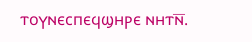ⲧⲟⲩⲛⲉⲥⲡⲉϥϣⲏⲣⲉ ⲛⲏⲧⲛ̅.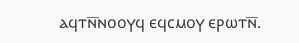ⲁϥⲧⲛ̅ⲛⲟⲟⲩϥ ⲉϥⲥⲙⲟⲩ ⲉⲣⲱⲧⲛ̅.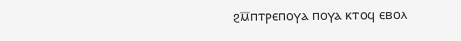ϩⲙ̅ⲡⲧⲣⲉⲡⲟⲩⲁ ⲡⲟⲩⲁ ⲕⲧⲟϥ ⲉⲃⲟⲗ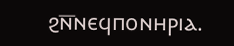ϩⲛ̅ⲛⲉϥⲡⲟⲛⲏⲣⲓⲁ.